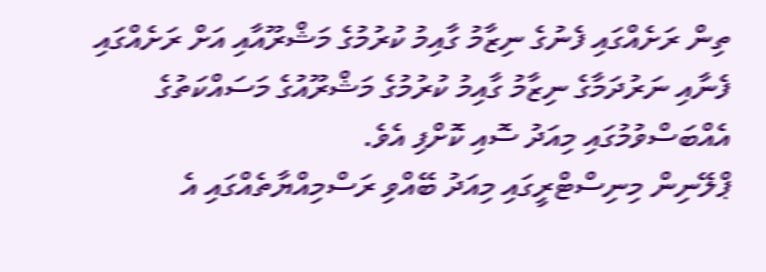ތިން ރަށެއްގައި ފެނުގެ ނިޒާމު ގާއިމު ކުރުމުގެ މަޝްރޫއާއި އަށް ރަށެއްގައި ފެނާއި ނަރުދަމާގެ ނިޒާމު ގާއިމު ކުރުމުގެ މަޝްރޫއުގެ މަސައްކަތުގެ އެއްބަސްވުމުގައި މިއަދު ސޮއި ކޮށްފި އެވެ.
ޕްލޭނިން މިނިސްޓްރީގައި މިއަދު ބޭއްވި ރަސްމިއްޔާތެއްގައި އެ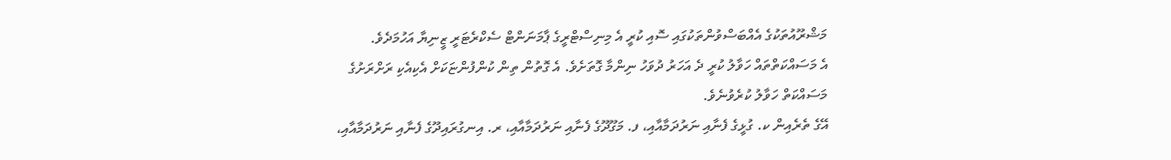މަޝްރޫއުތަކުގެ އެއްބަސްވުންތަކުގައި ސޮއި ކުރީ އެ މިނިސްޓްރީގެ ޕާމަނަންޓް ސެކްރެޓަރީ ޒީނިޔާ އަހުމަދެވެ.
އެ މަސައްކަތްތައް ހަވާލު ކުރީ ދެ އަހަރު ދުވަހު ނިންމާ ގޮތަށެވެ. އެ ގޮތުން ތިން ކުންފުންޏަކަށް އެކިއެކި ރަށްރަށުގެ މަސައްކަތް ހަވާލު ކުރެވުނެވެ.
އޭގެ ތެރެއިން ކ. ގުޅީގެ ފެނާއި ނަރުދަމާއާއި، ފ. މަގޫދޫގެ ފެނާއި ނަރުދަމާއާއި، ރ. އިނގުރައިދޫގެ ފެނާއި ނަރުދަމާއާއި،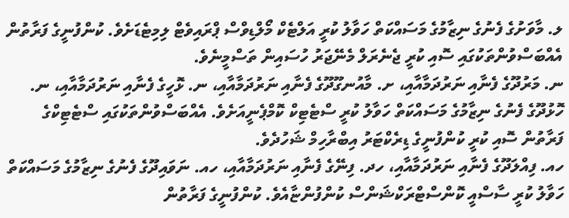ލ. މާވަށުގެ ފެނުގެ ނިޒާމުގެ މަސައްކަތް ހަވާލު ކުރީ އަލްޓެކް މޯލްޑިވްސް ޕްރައިވެޓް ލިމިޓެޑަށެވެ. ކުންފުނީގެ ފަރާތުން އެއްބަސްވުންތަކުގައި ސޮއި ކުރީ ޖެނެރަލް މެނޭޖަރު ހުސައިން ތަސްމީނެވެ.
ނ. މަރުދޫގެ ފެނާއި ނަރުދަމާއާއި، ށ. މާއުނގޫދޫގެ ފެނާއި ނަރުދަމާއާއި، ނ. ޅޮހީގެ ފެނާއި ނަރުދަމާއާއި، ނ. ހޮޅުދޫގެ ފެނުގެ ނިޒާމުގެ މަސައްކަތް ހަވާލު ކުރީ ސްޓެޓިކް ކޮމްޕެނީއަށެވެ. އެއްބަސްވުންތަކުގައި ސްޓެޓިކްގެ ފަރާތުން ސޮއި ކުރީ ކުންފުނީގެ ޑިރެކްޓަރު އިބްރާހިމް ޝަހުދެވެ.
ހއ. ފިއްލަދޫގެ ފެނާއި ނަރުދަމާއާއި، ހދ. ފިނޭގެ ފެނާއި ނަރުދަމާއާއި، ހއ. ނަވައިދޫގެ ފެނުގެ ނިޒާމުގެ މަސައްކަތް ހަވާލު ކުރީ ސާސްއީ ކޮންސްޓްރަކްޝަންސް ކުންފުންޏާއެވެ. ކުންފުނީގެ ފަރާތުން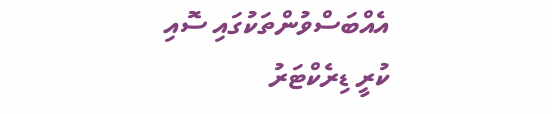އެއްބަސްވުންތަކުގައި ސޮއި ކުރީ ޑިރެކްޓަރު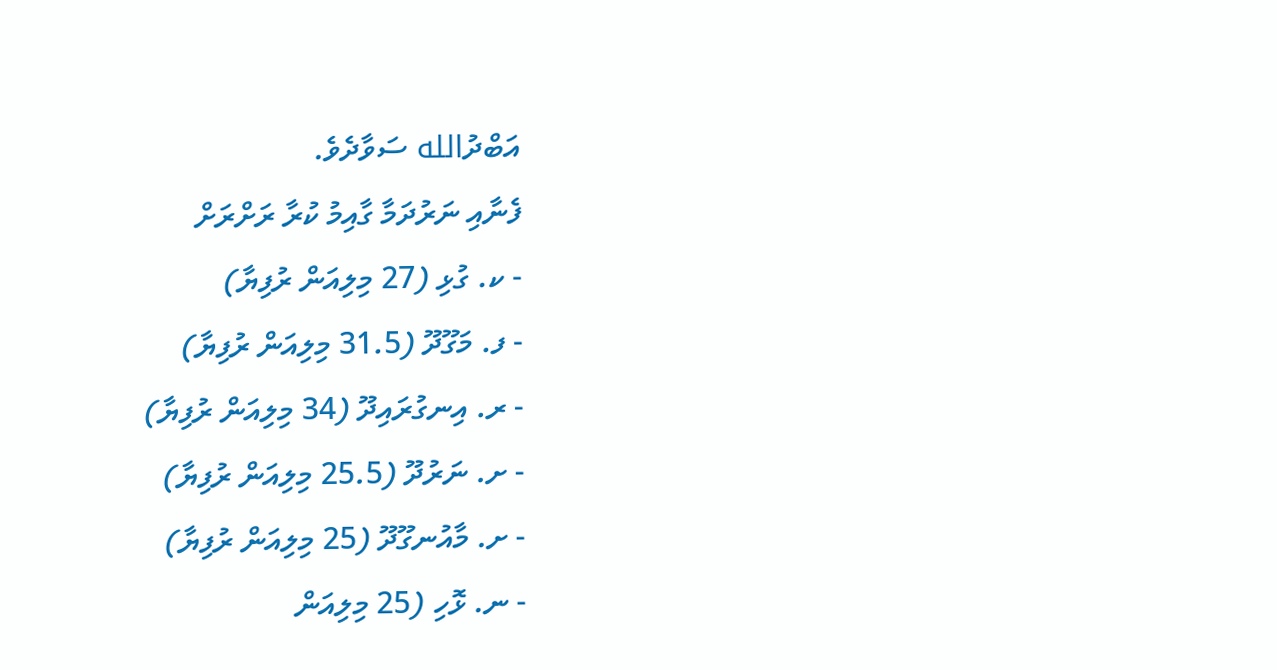އަބްދުالله ސަވާދެވެ.
ފެނާއި ނަރުދަމާ ގާއިމު ކުރާ ރަށްރަށް
- ކ. ގުޅި (27 މިލިއަން ރުފިޔާ)
- ފ. މަގޫދޫ (31.5 މިލިއަން ރުފިޔާ)
- ރ. އިނގުރައިދޫ (34 މިލިއަން ރުފިޔާ)
- ށ. ނަރުދޫ (25.5 މިލިއަން ރުފިޔާ)
- ށ. މާއުނގޫދޫ (25 މިލިއަން ރުފިޔާ)
- ނ. ޅޮހި (25 މިލިއަން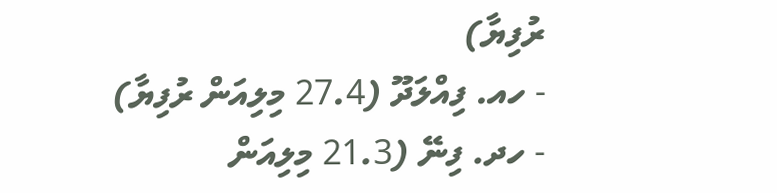ރުފިޔާ)
- ހއ. ފިއްލަދޫ (27.4 މިލިއަން ރުފިޔާ)
- ހދ. ފިނޭ (21.3 މިލިއަން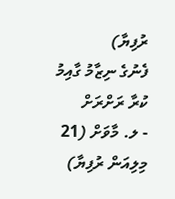ރުފިޔާ)
ފެނުގެ ނިޒާމު ގާއިމު ކުރާ ރަށްރަށް
- ލ. މާވަށް (21 މިލިއަން ރުފިޔާ)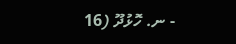- ނ. ހޮޅުދޫ (16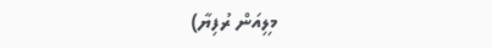މިލިއަން ރުފިޔާ)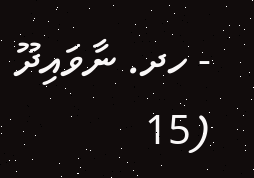- ހދ. ނާވައިދޫ (15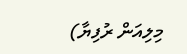މިލިއަން ރުފިޔާ)